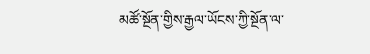མཚོ་སྔོན་གྱིས་རྒྱལ་ཡོངས་ཀྱི་སྔོན་ལ་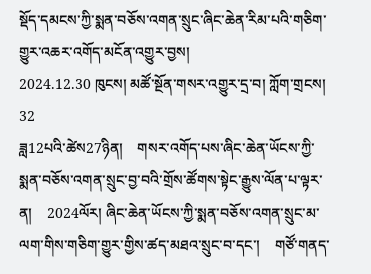སྡོད་དམངས་ཀྱི་སྨན་བཅོས་འགན་སྲུང་ཞིང་ཆེན་རིམ་པའི་གཅིག་གྱུར་འཆར་འགོད་མངོན་འགྱུར་བྱས།
2024.12.30 ཁུངས། མཚོ་སྔོན་གསར་འགྱུར་དྲ་བ། ཀློག་གྲངས། 32
ཟླ12པའི་ཚེས27ཉིན།    གསར་འགོད་པས་ཞིང་ཆེན་ཡོངས་ཀྱི་སྨན་བཅོས་འགན་སྲུང་བྱ་བའི་གྲོས་ཚོགས་སྟེང་རྒྱུས་ལོན་པ་ལྟར་ན།    2024ལོར། ཞིང་ཆེན་ཡོངས་ཀྱི་སྨན་བཅོས་འགན་སྲུང་མ་ལག་གིས་གཅིག་གྱུར་གྱིས་ཚད་མཐའ་སྲུང་བ་དང་།    གཙོ་གནད་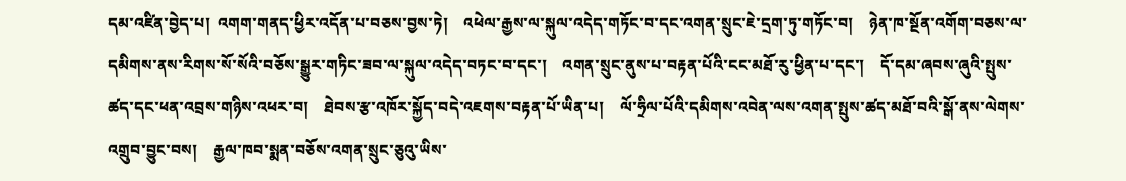དམ་འཛིན་བྱེད་པ།  འགག་གནད་ཕྱིར་འདོན་པ་བཅས་བྱས་ཏེ།    འཕེལ་རྒྱས་ལ་སྐུལ་འདེད་གཏོང་བ་དང་འགན་སྲུང་ཇེ་དྲག་ཏུ་གཏོང་བ།    ཉེན་ཁ་སྔོན་འགོག་བཅས་ལ་དམིགས་ནས་རིགས་སོ་སོའི་བཅོས་སྒྱུར་གཏིང་ཟབ་ལ་སྐུལ་འདེད་བཏང་བ་དང་།    འགན་སྲུང་ནུས་པ་བརྟན་པོའི་ངང་མཐོ་རུ་ཕྱིན་པ་དང་།    དོ་དམ་ཞབས་ཞུའི་སྤུས་ཚད་དང་ཕན་འབྲས་གཉིས་འཕར་བ།    ཐེབས་རྩ་འཁོར་སྐྱོད་བདེ་འཇགས་བརྟན་པོ་ཡིན་པ།    ལོ་ཧྲིལ་པོའི་དམིགས་འབེན་ལས་འགན་སྤུས་ཚད་མཐོ་བའི་སྒོ་ནས་ལེགས་འགྲུབ་བྱུང་བས།    རྒྱལ་ཁབ་སྨན་བཅོས་འགན་སྲུང་ཅུའུ་ཡིས་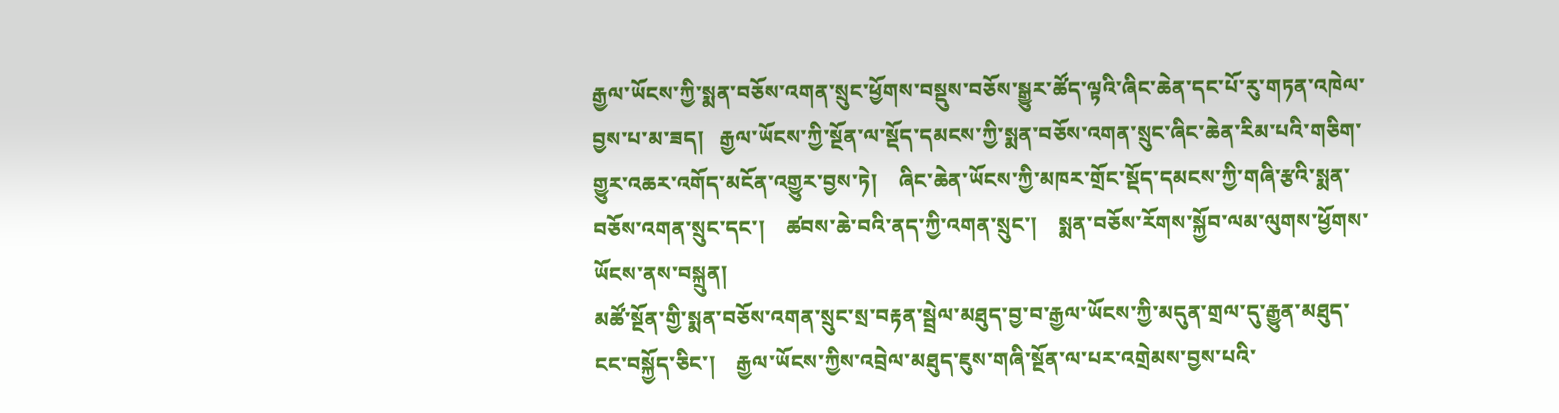རྒྱལ་ཡོངས་ཀྱི་སྨན་བཅོས་འགན་སྲུང་ཕྱོགས་བསྡུས་བཅོས་སྒྱུར་ཚོད་ལྟའི་ཞིང་ཆེན་དང་པོ་རུ་གཏན་འཁེལ་བྱས་པ་མ་ཟད།   རྒྱལ་ཡོངས་ཀྱི་སྔོན་ལ་སྡོད་དམངས་ཀྱི་སྨན་བཅོས་འགན་སྲུང་ཞིང་ཆེན་རིམ་པའི་གཅིག་གྱུར་འཆར་འགོད་མངོན་འགྱུར་བྱས་ཏེ།    ཞིང་ཆེན་ཡོངས་ཀྱི་མཁར་གྲོང་སྡོད་དམངས་ཀྱི་གཞི་རྩའི་སྨན་བཅོས་འགན་སྲུང་དང་།    ཚབས་ཆེ་བའི་ནད་ཀྱི་འགན་སྲུང་།    སྨན་བཅོས་རོགས་སྐྱོབ་ལམ་ལུགས་ཕྱོགས་ཡོངས་ནས་བསྐྲུན།
མཚོ་སྔོན་གྱི་སྨན་བཅོས་འགན་སྲུང་སྲ་བརྟན་སྦྲེལ་མཐུད་བྱ་བ་རྒྱལ་ཡོངས་ཀྱི་མདུན་གྲལ་དུ་རྒྱུན་མཐུད་ངང་བསྐྱོད་ཅིང་།    རྒྱལ་ཡོངས་ཀྱིས་འབྲེལ་མཐུད་ཇུས་གཞི་སྔོན་ལ་པར་འགྲེམས་བྱས་པའི་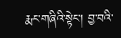རྨང་གཞིའི་སྟེང་། བྱ་བའི་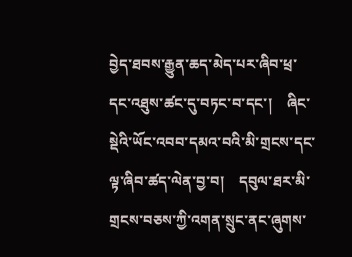བྱེད་ཐབས་རྒྱུན་ཆད་མེད་པར་ཞིབ་ཕྲ་དང་འཐུས་ཚང་དུ་བཏང་བ་དང་།    ཞིང་སྡེའི་ཡོང་འབབ་དམའ་བའི་མི་གྲངས་དང་ལྟ་ཞིབ་ཚད་ལེན་བྱ་བ།    དབུལ་ཐར་མི་གྲངས་བཅས་ཀྱི་འགན་སྲུང་ནང་ཞུགས་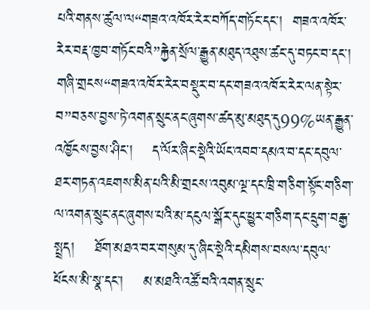པའི་གནས་ཚུལ་ལ“གཟའ་འཁོར་རེར་བཀོད་གཏོང་དང་།  གཟའ་འཁོར་རེར་བརྡ་ཁྱབ་གཏོང་བའི”རྐྱེན་སྲོལ་རྒྱུན་མཐུད་འཐུས་ཚང་དུ་བཏང་བ་དང་།   གཞི་གྲངས“གཟའ་འཁོར་རེར་བསྡུར་བ་དང་གཟའ་འཁོར་རེར་ལན་སྟེར་བ”བཅས་བྱས་ཏེ་འགན་སྲུང་ནང་ཞུགས་ཚད་མུ་མཐུད་དུ99%ཡན་རྒྱུན་འཁྱོངས་བྱས་ཤིང་།    ད་ལོར་ཞིང་སྡེའི་ཡོང་འབབ་དམའ་བ་དང་དབུལ་ཐར་གཏན་འཇགས་མིན་པའི་མི་གྲངས་འབུམ་ལྔ་དང་ཁྲི་གཅིག་སྟོང་གཅིག་ལ་འགན་སྲུང་ནང་ཞུགས་པའི་མ་དངུལ་སྒོར་དུང་ཕྱུར་གཅིག་དང་དྲུག་བརྒྱ་སྤྲད།    ཐོག་མཐའ་བར་གསུམ་དུ་ཞིང་སྡེའི་དམིགས་བསལ་དབུལ་ཕོངས་མི་སྣ་དང་།    མ་མཐའི་འཚོ་བའི་འགན་སྲུང་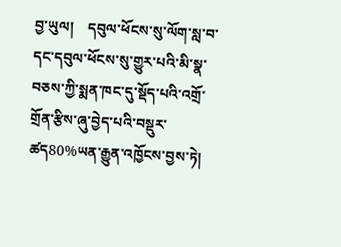བྱ་ཡུལ།    དབུལ་ཕོངས་སུ་ལོག་སླ་བ་དང་དབུལ་ཕོངས་སུ་གྱུར་པའི་མི་སྣ་བཅས་ཀྱི་སྨན་ཁང་དུ་སྡོད་པའི་འགྲོ་གྲོན་རྩིས་ཞུ་བྱེད་པའི་བསྡུར་ཚད80%ཡན་རྒྱུན་འཁྱོངས་བྱས་ཏེ།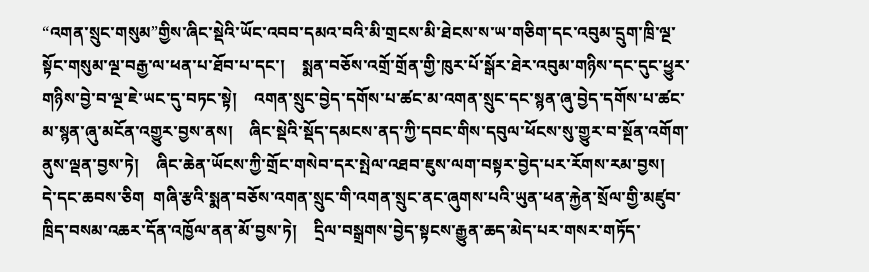“འགན་སྲུང་གསུམ”གྱིས་ཞིང་སྡེའི་ཡོང་འབབ་དམའ་བའི་མི་གྲངས་མི་ཐེངས་ས་ཡ་གཅིག་དང་འབུམ་དྲུག་ཁྲི་ལྔ་སྟོང་གསུམ་ལྔ་བརྒྱ་ལ་ཕན་པ་ཐོབ་པ་དང་།    སྨན་བཅོས་འགྲོ་གྲོན་གྱི་ཁུར་པོ་སྒོར་ཐེར་འབུམ་གཉིས་དང་དུང་ཕྱུར་གཉིས་བྱེ་བ་ལྔ་ཇེ་ཡང་དུ་བཏང་སྟེ།    འགན་སྲུང་བྱེད་དགོས་པ་ཚང་མ་འགན་སྲུང་དང་སྙན་ཞུ་བྱེད་དགོས་པ་ཚང་མ་སྙན་ཞུ་མངོན་འགྱུར་བྱས་ནས།    ཞིང་སྡེའི་སྡོད་དམངས་ནད་ཀྱི་དབང་གིས་དབུལ་ཕོངས་སུ་གྱུར་བ་སྔོན་འགོག་ནུས་ལྡན་བྱས་ཏེ།    ཞིང་ཆེན་ཡོངས་ཀྱི་གྲོང་གསེབ་དར་སྤེལ་འཐབ་ཇུས་ལག་བསྟར་བྱེད་པར་རོགས་རམ་བྱས།
དེ་དང་ཆབས་ཅིག  གཞི་རྩའི་སྨན་བཅོས་འགན་སྲུང་གི་འགན་སྲུང་ནང་ཞུགས་པའི་ཡུན་ཕན་རྐྱེན་སྲོལ་གྱི་མཛུབ་ཁྲིད་བསམ་འཆར་དོན་འཁྱོལ་ནན་མོ་བྱས་ཏེ།    དྲིལ་བསྒྲགས་བྱེད་སྟངས་རྒྱུན་ཆད་མེད་པར་གསར་གཏོད་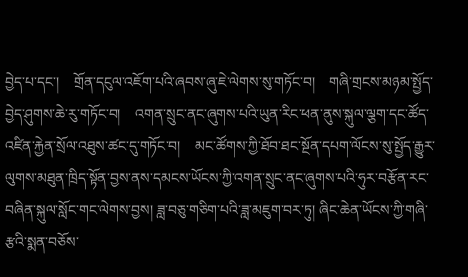བྱེད་པ་དང་།    གྲོན་དངུལ་འཇོག་པའི་ཞབས་ཞུ་ཇེ་ལེགས་སུ་གཏོང་བ།    གཞི་གྲངས་མཉམ་སྤྱོད་བྱེད་ཤུགས་ཆེ་རུ་གཏོང་བ།    འགན་སྲུང་ནང་ཞུགས་པའི་ཡུན་རིང་ཕན་ནུས་སྐུལ་ལྕག་དང་ཚོད་འཛིན་རྐྱེན་སྲོལ་འཐུས་ཚང་དུ་གཏོང་བ།    མང་ཚོགས་ཀྱི་ཐོབ་ཐང་སྔོན་དཔག་ལོངས་སུ་སྤྱོད་རྒྱུར་ལུགས་མཐུན་ཁྲིད་སྟོན་བྱས་ནས་དམངས་ཡོངས་ཀྱི་འགན་སྲུང་ནང་ཞུགས་པའི་ཧུར་བརྩོན་རང་བཞིན་སྐུལ་སློང་གང་ལེགས་བྱས། ཟླ་བཅུ་གཅིག་པའི་ཟླ་མཇུག་བར་ཏུ། ཞིང་ཆེན་ཡོངས་ཀྱི་གཞི་རྩའི་སྨན་བཅོས་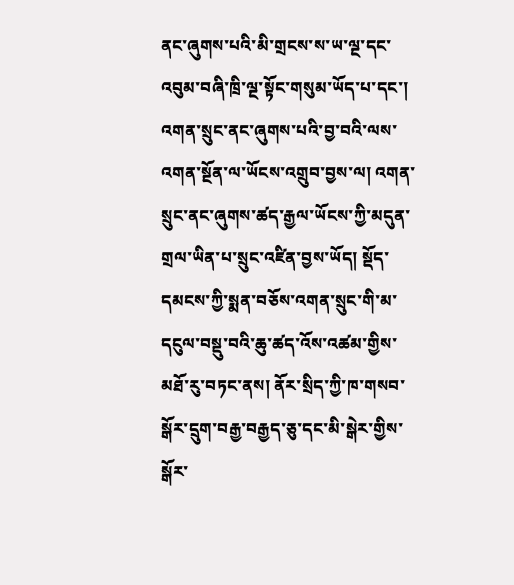ནང་ཞུགས་པའི་མི་གྲངས་ས་ཡ་ལྔ་དང་འབུམ་བཞི་ཁྲི་ལྔ་སྟོང་གསུམ་ཡོད་པ་དང་། འགན་སྲུང་ནང་ཞུགས་པའི་བྱ་བའི་ལས་འགན་སྔོན་ལ་ཡོངས་འགྲུབ་བྱས་ལ། འགན་སྲུང་ནང་ཞུགས་ཚད་རྒྱལ་ཡོངས་ཀྱི་མདུན་གྲལ་ཡིན་པ་སྲུང་འཛིན་བྱས་ཡོད། སྡོད་དམངས་ཀྱི་སྨན་བཅོས་འགན་སྲུང་གི་མ་དངུལ་བསྡུ་བའི་ཆུ་ཚད་འོས་འཚམ་གྱིས་མཐོ་རུ་བཏང་ནས། ནོར་སྲིད་ཀྱི་ཁ་གསབ་སྒོར་དྲུག་བརྒྱ་བརྒྱད་ཅུ་དང་མི་སྒེར་གྱིས་སྒོར་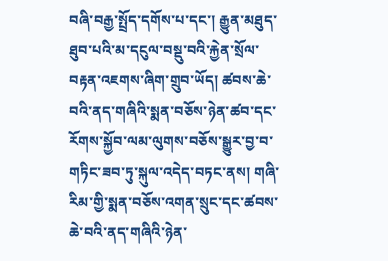བཞི་བརྒྱ་སྤྲོད་དགོས་པ་དང་། རྒྱུན་མཐུད་ཐུབ་པའི་མ་དངུལ་བསྡུ་བའི་རྐྱེན་སྲོལ་བརྟན་འཇགས་ཞིག་གྲུབ་ཡོད། ཚབས་ཆེ་བའི་ནད་གཞིའི་སྨན་བཅོས་ཉེན་ཚབ་དང་རོགས་སྐྱོབ་ལམ་ལུགས་བཅོས་སྒྱུར་བྱ་བ་གཏིང་ཟབ་ཏུ་སྐུལ་འདེད་བཏང་ནས། གཞི་རིམ་གྱི་སྨན་བཅོས་འགན་སྲུང་དང་ཚབས་ཆེ་བའི་ནད་གཞིའི་ཉེན་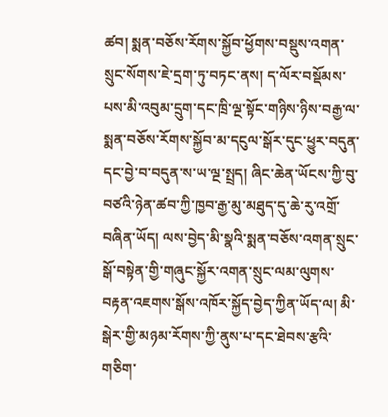ཚབ། སྨན་བཅོས་རོགས་སྐྱོབ་ཕྱོགས་བསྡུས་འགན་སྲུང་སོགས་ཇེ་དྲག་ཏུ་བཏང་ནས། ད་ལོར་བསྡོམས་པས་མི་འབུམ་དྲུག་དང་ཁྲི་ལྔ་སྟོང་གཉིས་ཉིས་བརྒྱ་ལ་སྨན་བཅོས་རོགས་སྐྱོབ་མ་དངུལ་སྒོར་དུང་ཕྱུར་བདུན་དང་བྱེ་བ་བདུན་ས་ཡ་ལྔ་སྤྲད། ཞིང་ཆེན་ཡོངས་ཀྱི་བུ་བཙའི་ཉེན་ཚབ་ཀྱི་ཁྱབ་རྒྱ་མུ་མཐུད་དུ་ཆེ་རུ་འགྲོ་བཞིན་ཡོད། ལས་བྱེད་མི་སྣའི་སྨན་བཅོས་འགན་སྲུང་སྒོ་བསྟེན་གྱི་གཞུང་སྐྱོར་འགན་སྲུང་ལམ་ལུགས་བརྟན་འཇགས་སྒོས་འཁོར་སྐྱོད་བྱེད་ཀྱིན་ཡོད་ལ། མི་སྒེར་གྱི་མཉམ་རོགས་ཀྱི་ནུས་པ་དང་ཐེབས་རྩའི་གཅིག་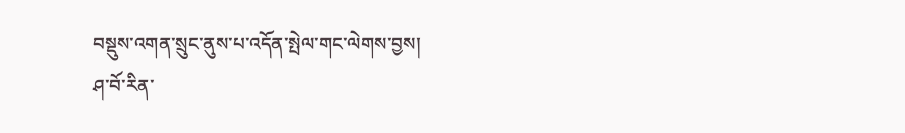བསྡུས་འགན་སྲུང་ནུས་པ་འདོན་སྤེལ་གང་ལེགས་བྱས།
ཤ་བོ་རིན་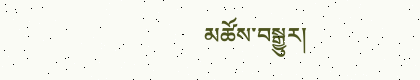མཚོས་བསྒྱུར།